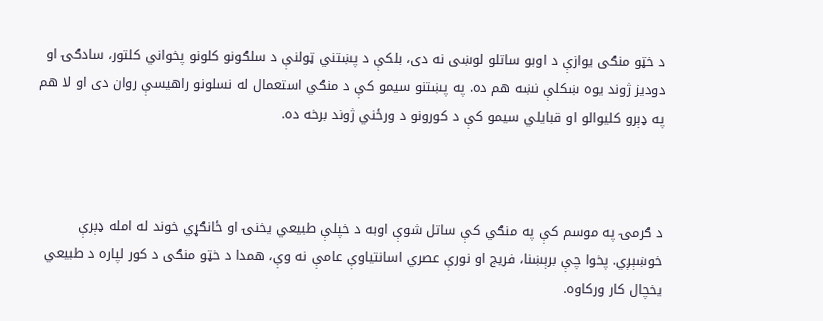د خټو منګی یوازې د اوبو ساتلو لوښی نه دی، بلکې د پښتني ټولنې د سلګونو کلونو پخواني کلتور، سادګۍ او دودیز ژوند یوه ښکلې نښه هم ده. په پښتنو سیمو کې د منګي استعمال له نسلونو راهیسې روان دی او لا هم په ډېرو کلیوالو او قبایلي سیمو کې د کورونو د ورځني ژوند برخه ده.



د ګرمۍ په موسم کې په منګي کې ساتل شوې اوبه د خپلې طبیعي یخنۍ او ځانګړي خوند له امله ډېرې خوښېږي. پخوا چې برېښنا، فریج او نورې عصري اسانتیاوې عامې نه وې، همدا د خټو منګی د کور لپاره د طبیعي یخچال کار ورکاوه.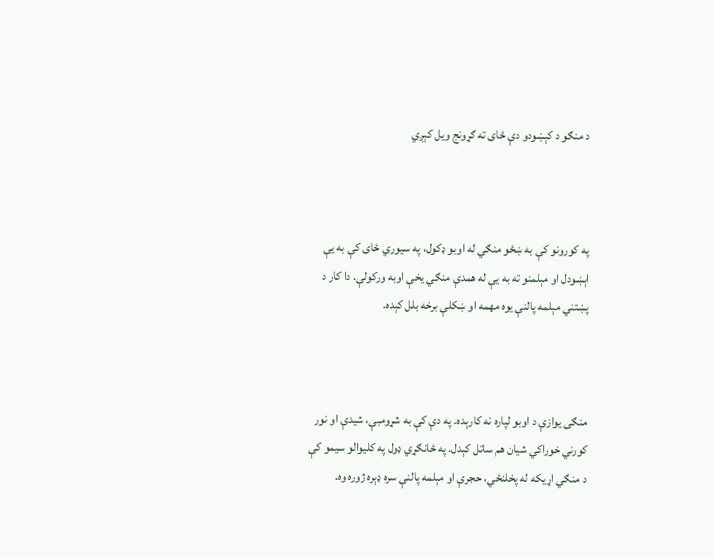د منګو د کېښودو دې ځای ته ګړونج ویل کېږي



په کورونو کې به ښځو منګي له اوبو ډکول، په سیوري ځای کې به یې اېښودل او مېلمنو ته به یې له همدې منګي یخې اوبه ورکولې. دا کار د پښتني مېلمه پالنې یوه مهمه او ښکلې برخه بلل کېده.



منګی یوازې د اوبو لپاره نه کارېده. په دې کې به شړومبې، شیدې او نور کورني خوراکي شیان هم ساتل کېدل. په ځانګړي ډول په کلیوالو سیمو کې د منګي اړیکه له پخلنځي، حجرې او مېلمه پالنې سره ډېره ژوره وه.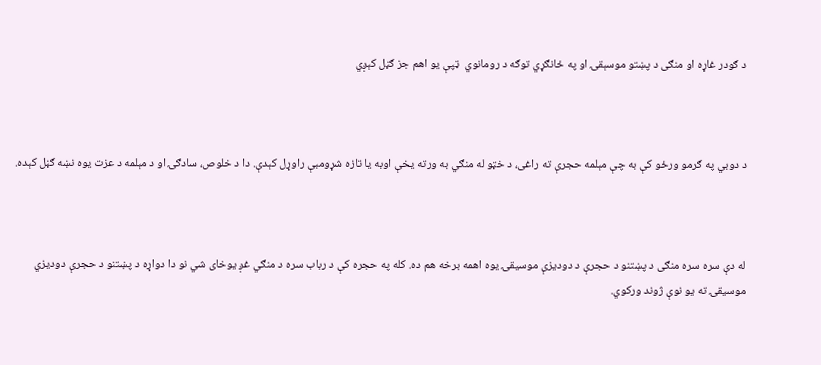د ګودر غاړه او منګی د پښتو موسېقۍ او په ځانګړي توګه د رومانوي  ټپې یو اهم جز ګڼل کېږي



د دوبي په ګرمو ورځو کې به چې مېلمه حجرې ته راغی، د خټو له منګي به ورته یخې اوبه یا تازه شړومبې راوړل کېدې. دا د خلوص، سادګۍ او د مېلمه د عزت یوه نښه ګڼل کېده.



له دې سره سره منګی د پښتنو د حجرې د دودیزې موسیقۍ یوه اهمه برخه هم ده. کله په حجره کې د رباب سره د منګي غږ یوخای شي نو دا دواړه د پښتنو د حجرې دودیزي موسیقۍ ته یو نوې ژوند ورکوي.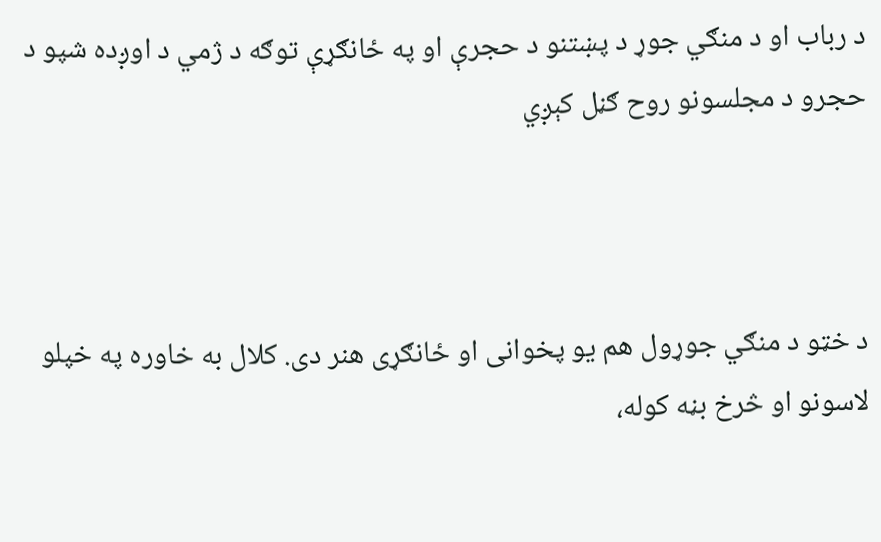د رباب او د منګي جوړ د پښتنو د حجرې او په ځانګړې توګه د ژمي د اوږده شپو د حجرو د مجلسونو روح ګڼل کېږي



د خټو د منګي جوړول هم یو پخوانی او ځانګړی هنر دی. کلال به خاوره په خپلو لاسونو او څرخ بڼه کوله،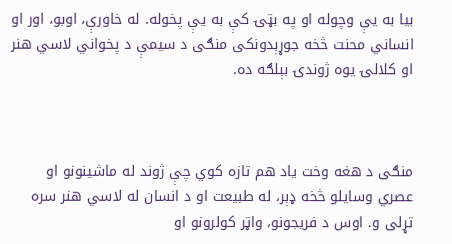بیا به یې وچوله او په بټۍ کې به یې پخوله. له خاورې، اوبو، اور او انساني محنت څخه جوړېدونکی منګی د سیمې د پخواني لاسي هنر او کلالۍ یوه ژوندۍ بېلګه ده.



منګی د هغه وخت یاد هم تازه کوي چې ژوند له ماشینونو او عصري وسایلو څخه ډېر، له طبیعت او د انسان له لاسي هنر سره تړلی و. اوس د فریجونو، واټر کولرونو او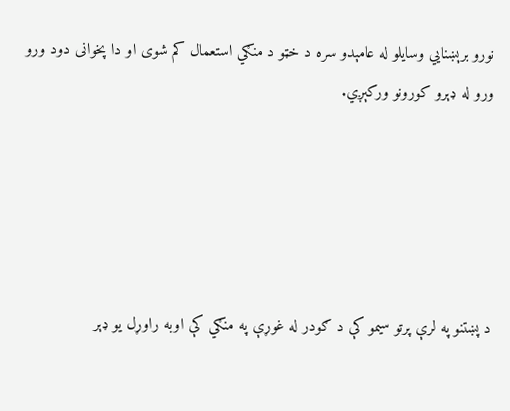نورو برېښنايي وسایلو له عامېدو سره د خټو د منګي استعمال کم شوی او دا پخوانی دود ورو ورو له ډېرو کورونو ورکېږي.





د پښتنو په لرې پرتو سیمو کې د ګودر له غوړې په منګي کې اوبه راوړل یو ډېر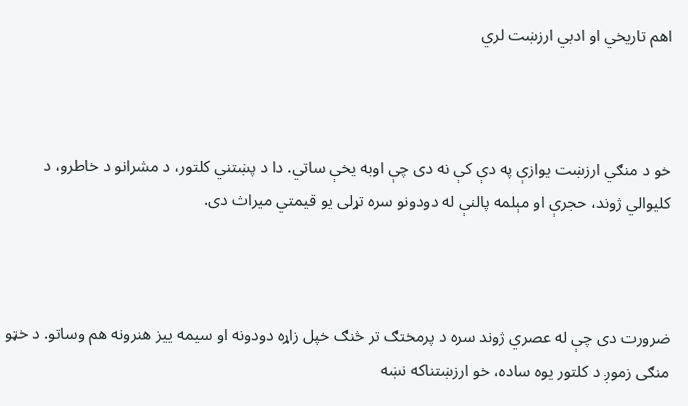اهم تاریخي او ادبي ارزښت لري



خو د منګي ارزښت یوازې په دې کې نه دی چې اوبه یخې ساتي. دا د پښتني کلتور، د مشرانو د خاطرو، د کلیوالي ژوند، حجرې او مېلمه پالنې له دودونو سره تړلی یو قیمتي میراث دی.



ضرورت دی چې له عصري ژوند سره د پرمختګ تر څنګ خپل زاړه دودونه او سیمه‌ ییز هنرونه هم وساتو. د خټو منګی زموږ د کلتور یوه ساده، خو ارزښتناکه نښه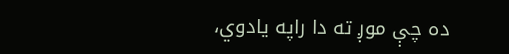ده چې موږ ته دا راپه یادوي،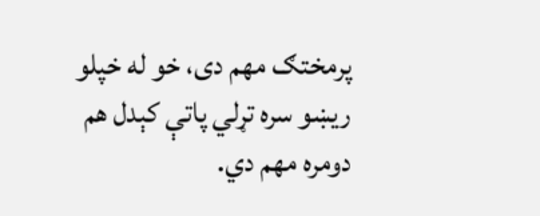پرمختګ مهم دی، خو له خپلو ریښو سره تړلي پاتې کېدل هم دومره مهم دي.